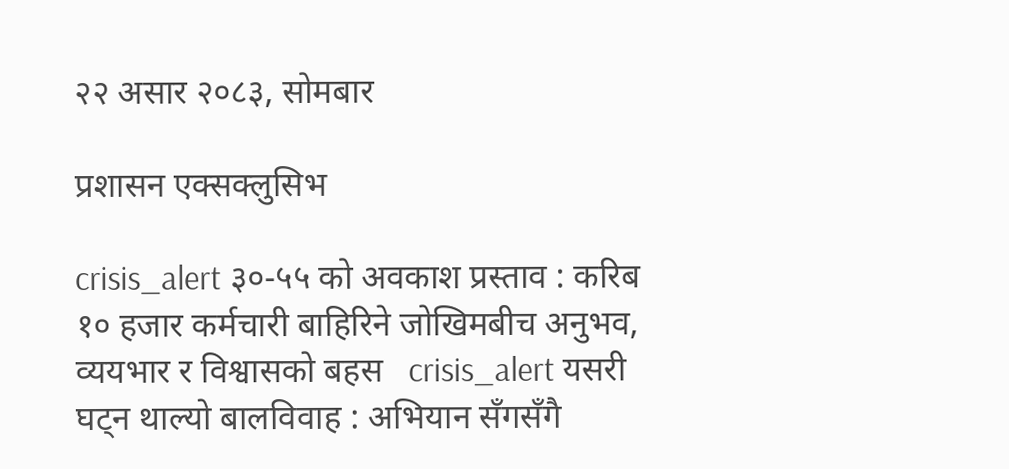२२ असार २०८३, सोमबार

प्रशासन एक्सक्लुसिभ

crisis_alert ३०-५५ को अवकाश प्रस्ताव : करिब १० हजार कर्मचारी बाहिरिने जोखिमबीच अनुभव, व्ययभार र विश्वासको बहस   crisis_alert यसरी घट्न थाल्यो बालविवाह : अभियान सँगसँगै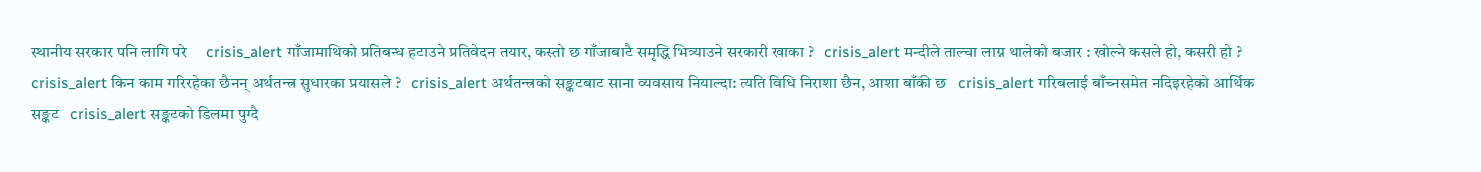स्थानीय सरकार पनि लागि परे     crisis_alert गाँजामाथिको प्रतिबन्ध हटाउने प्रतिवेदन तयार, कस्तो छ गाँजाबाटै समृद्धि भित्र्याउने सरकारी खाका ?   crisis_alert मन्दीले ताल्चा लाग्न थालेको बजार : खोल्ने कसले हो, कसरी हो ?   crisis_alert किन काम गरिरहेका छैनन् अर्थतन्त्र सुधारका प्रयासले ?   crisis_alert अर्थतन्त्रको सङ्कटबाट साना व्यवसाय नियाल्दा: त्यति विधि निराशा छैन, आशा बाँकी छ   crisis_alert गरिबलाई बाँच्नसमेत नदिइरहेको आर्थिक सङ्कट   crisis_alert सङ्कटको डिलमा पुग्दै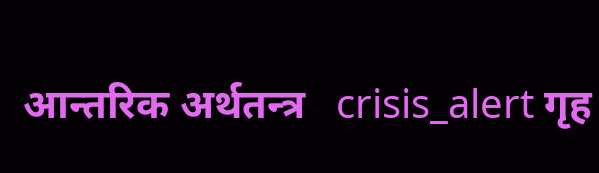आन्तरिक अर्थतन्त्र   crisis_alert गृह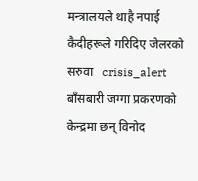मन्त्रालयले थाहै नपाई कैदीहरूले गरिदिए जेलरको सरुवा   crisis_alert बाँसबारी जग्गा प्रकरणको केन्द्रमा छन् विनोद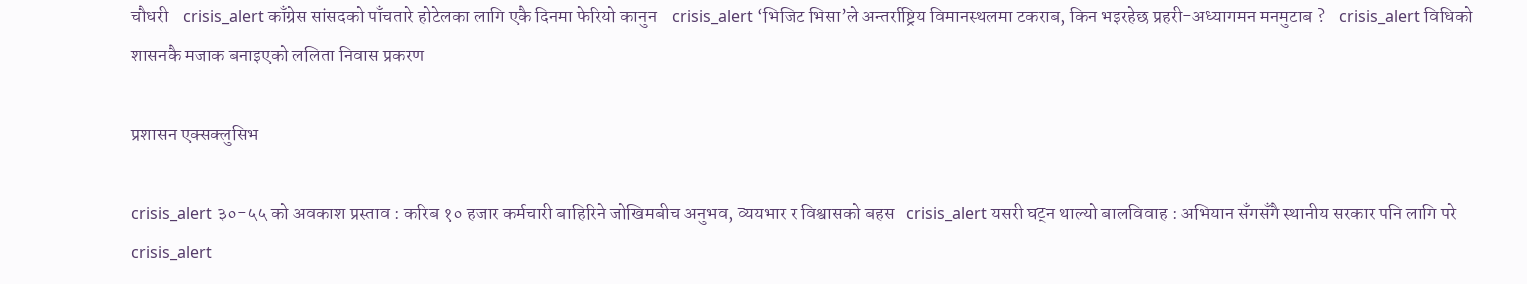चौधरी    crisis_alert काँग्रेस सांसदको पाँचतारे होटेलका लागि एकै दिनमा फेरियो कानुन    crisis_alert ‘भिजिट भिसा’ले अन्तर्राष्ट्रिय विमानस्थलमा टकराब, किन भइरहेछ प्रहरी-अध्यागमन मनमुटाब ?    crisis_alert विधिको शासनकै मजाक बनाइएको ललिता निवास प्रकरण

प्रशासन एक्सक्लुसिभ

crisis_alert ३०-५५ को अवकाश प्रस्ताव : करिब १० हजार कर्मचारी बाहिरिने जोखिमबीच अनुभव, व्ययभार र विश्वासको बहस   crisis_alert यसरी घट्न थाल्यो बालविवाह : अभियान सँगसँगै स्थानीय सरकार पनि लागि परे     crisis_alert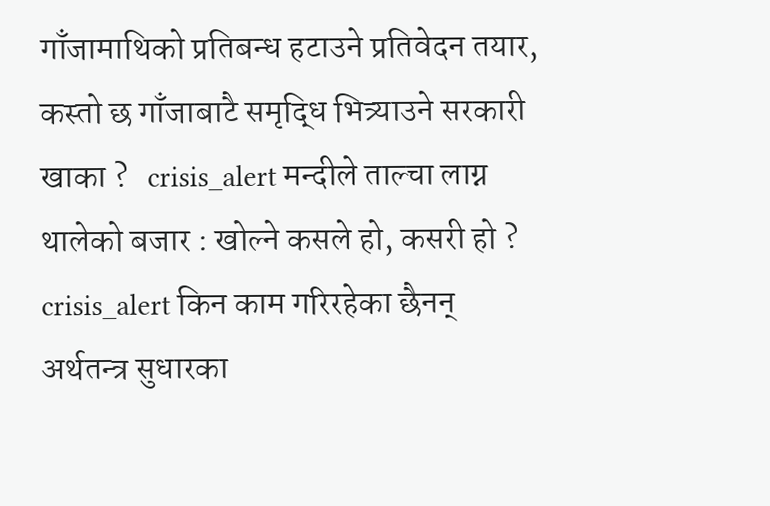गाँजामाथिको प्रतिबन्ध हटाउने प्रतिवेदन तयार, कस्तो छ गाँजाबाटै समृद्धि भित्र्याउने सरकारी खाका ?   crisis_alert मन्दीले ताल्चा लाग्न थालेको बजार : खोल्ने कसले हो, कसरी हो ?   crisis_alert किन काम गरिरहेका छैनन् अर्थतन्त्र सुधारका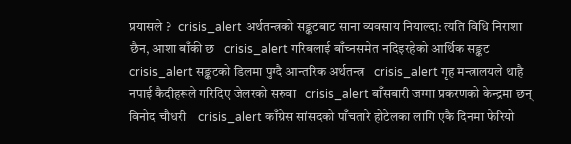प्रयासले ?   crisis_alert अर्थतन्त्रको सङ्कटबाट साना व्यवसाय नियाल्दा: त्यति विधि निराशा छैन, आशा बाँकी छ   crisis_alert गरिबलाई बाँच्नसमेत नदिइरहेको आर्थिक सङ्कट   crisis_alert सङ्कटको डिलमा पुग्दै आन्तरिक अर्थतन्त्र   crisis_alert गृह मन्त्रालयले थाहै नपाई कैदीहरूले गरिदिए जेलरको सरुवा   crisis_alert बाँसबारी जग्गा प्रकरणको केन्द्रमा छन् विनोद चौधरी    crisis_alert काँग्रेस सांसदको पाँचतारे होटेलका लागि एकै दिनमा फेरियो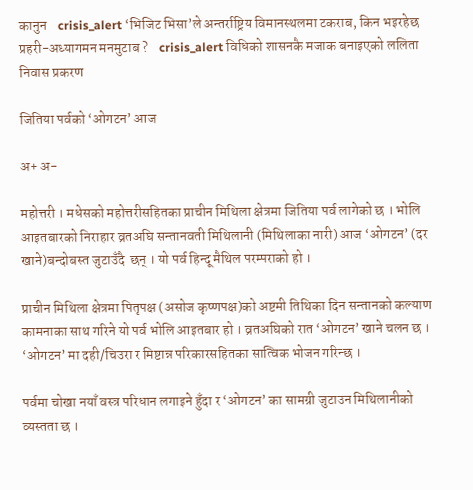कानुन    crisis_alert ‘भिजिट भिसा’ले अन्तर्राष्ट्रिय विमानस्थलमा टकराब, किन भइरहेछ प्रहरी-अध्यागमन मनमुटाब ?    crisis_alert विधिको शासनकै मजाक बनाइएको ललिता निवास प्रकरण

जितिया पर्वको ‘ओगटन’ आज

अ+ अ-

महोत्तरी । मधेसको महोत्तरीसहितका प्राचीन मिथिला क्षेत्रमा जितिया पर्व लागेको छ । भोलि आइतबारको निराहार व्रतअघि सन्तानवती मिथिलानी (मिथिलाका नारी) आज ‘ओगटन’ (दर खाने)बन्दोबस्त जुटाउँदै  छन् । यो पर्व हिन्दू मैथिल परम्पराको हो ।

प्राचीन मिथिला क्षेत्रमा पितृपक्ष (असोज कृष्णपक्ष)को अष्टमी तिथिका दिन सन्तानको कल्याण कामनाका साथ गरिने यो पर्व भोलि आइतबार हो । व्रतअघिको रात ‘ओगटन’ खाने चलन छ । ‘ओगटन’ मा दही/चिउरा र मिष्टान्न परिकारसहितका सात्विक भोजन गरिन्छ ।

पर्वमा चोखा नयाँ वस्त्र परिधान लगाइने हुँदा र ‘ओगटन’ का सामग्री जुटाउन मिथिलानीको व्यस्तता छ ।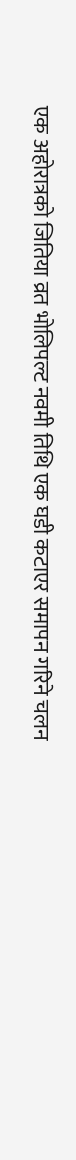एक अहोरात्रको जितिया व्रत भोलिपल्ट नवमी तिथि एक घडी कटाएर समापन गरिने चलन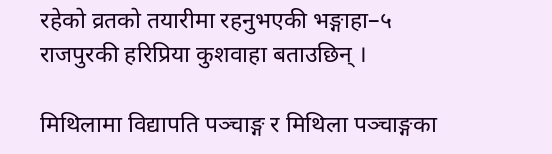रहेको व्रतको तयारीमा रहनुभएकी भङ्गाहा–५ राजपुरकी हरिप्रिया कुशवाहा बताउछिन् ।

मिथिलामा विद्यापति पञ्चाङ्ग र मिथिला पञ्चाङ्गका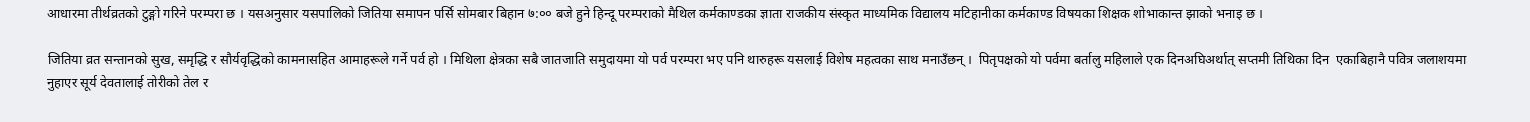आधारमा तीर्थव्रतको टुङ्गो गरिने परम्परा छ । यसअनुसार यसपालिको जितिया समापन पर्सि सोमबार बिहान ७:०० बजे हुने हिन्दू परम्पराको मैथिल कर्मकाण्डका ज्ञाता राजकीय संस्कृत माध्यमिक विद्यालय मटिहानीका कर्मकाण्ड विषयका शिक्षक शोभाकान्त झाको भनाइ छ ।

जितिया व्रत सन्तानको सुख, समृद्धि र सौर्यवृद्धिको कामनासहित आमाहरूले गर्ने पर्व हो । मिथिला क्षेत्रका सबै जातजाति समुदायमा यो पर्व परम्परा भए पनि थारुहरू यसलाई विशेष महत्वका साथ मनाउँछन् ।  पितृपक्षको यो पर्वमा बर्तालु महिलाले एक दिनअघिअर्थात् सप्तमी तिथिका दिन  एकाबिहानै पवित्र जलाशयमा नुहाएर सूर्य देवतालाई तोरीको तेल र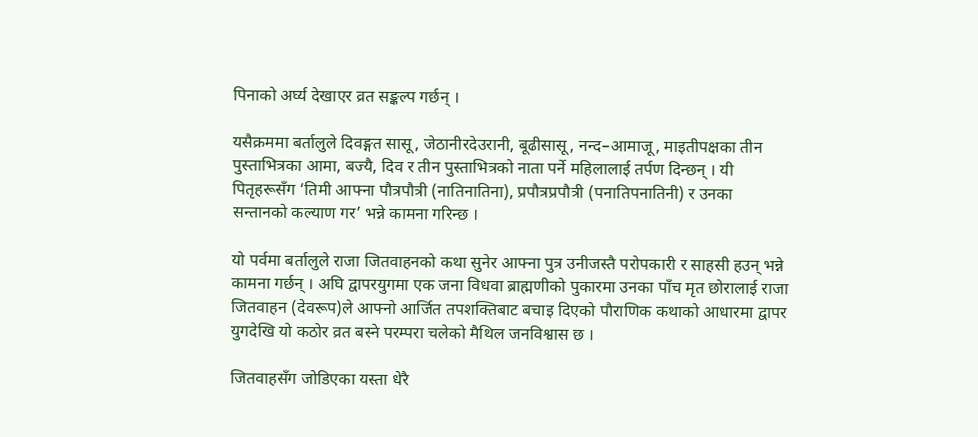पिनाको अर्घ्य देखाएर व्रत सङ्कल्प गर्छन् ।

यसैक्रममा बर्तालुले दिवङ्गत सासू, जेठानीरदेउरानी, बूढीसासू, नन्द–आमाजू, माइतीपक्षका तीन पुस्ताभित्रका आमा, बज्यै, दिव र तीन पुस्ताभित्रको नाता पर्ने महिलालाई तर्पण दिन्छन् । यी पितृहरूसँग ‘तिमी आफ्ना पौत्रपौत्री (नातिनातिना), प्रपौत्रप्रपौत्री (पनातिपनातिनी) र उनका सन्तानको कल्याण गर’ भन्ने कामना गरिन्छ ।

यो पर्वमा बर्तालुले राजा जितवाहनको कथा सुनेर आफ्ना पुत्र उनीजस्तै परोपकारी र साहसी हउन् भन्ने कामना गर्छन् । अघि द्वापरयुगमा एक जना विधवा ब्राह्मणीको पुकारमा उनका पाँच मृत छोरालाई राजा जितवाहन (देवरूप)ले आफ्नो आर्जित तपशक्तिबाट बचाइ दिएको पौराणिक कथाको आधारमा द्वापर युगदेखि यो कठोर व्रत बस्ने परम्परा चलेको मैथिल जनविश्वास छ ।

जितवाहसँग जोडिएका यस्ता धेरै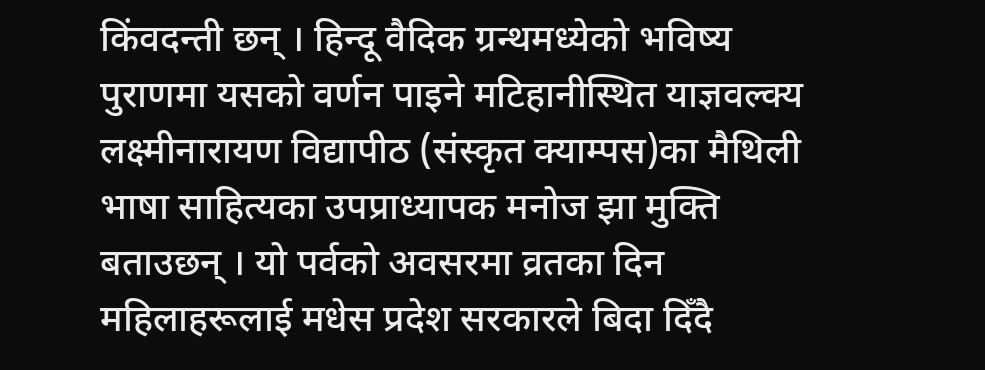किंवदन्ती छन् । हिन्दू वैदिक ग्रन्थमध्येको भविष्य पुराणमा यसको वर्णन पाइने मटिहानीस्थित याज्ञवल्क्य लक्ष्मीनारायण विद्यापीठ (संस्कृत क्याम्पस)का मैथिली भाषा साहित्यका उपप्राध्यापक मनोज झा मुक्ति बताउछन् । यो पर्वको अवसरमा व्रतका दिन महिलाहरूलाई मधेस प्रदेश सरकारले बिदा दिँदै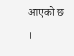आएको छ ।